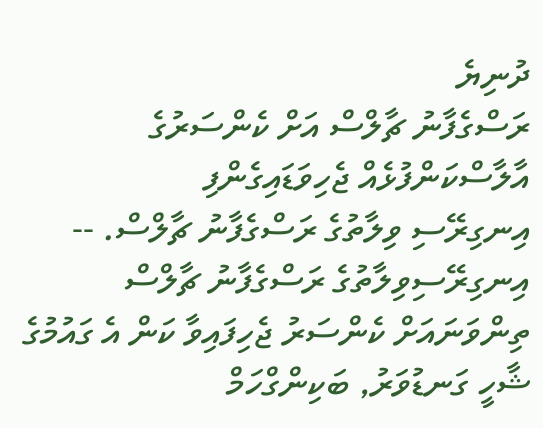ދުނިޔެ
ރަސްގެފާނު ޗާލްސް އަށް ކެންސަރުގެ އާލާސްކަންފުޅެއް ޖެހިވަޑައިގެންފި
އިނގިރޭސި ވިލާތުގެ ރަސްގެފާނު ޗާލްސް. --
އިނގިރޭސިވިލާތުގެ ރަސްގެފާނު ޗާލްސް ތިންވަނައަށް ކެންސަރު ޖެހިފައިވާ ކަން އެ ގައުމުގެ ޝާހީ ގަނޑުވަރު, ބަކިންގްހަމް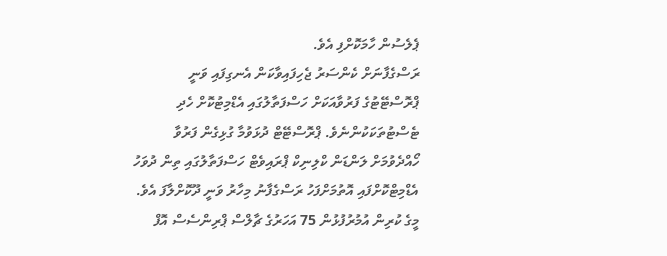ޕެލެސުން ހާމަކޮށްފި އެވެ.
ރަސްގެފާނަށް ކެންސަރު ޖެހިފައިވާކަން އެނގިފައި ވަނީ ޕްރޮސްޓޭޓުގެ ފަރުވާއަކަށް ހަސްފަތާލުގައި އެޑްމިޓުކޮށް ހެދި ޓެސްޓުތަކަކުންނެވެ. ޕްރޮސްޓޭޓް ދުޅަވުމާ ގުޅިގެން ފަރުވާ ހޯއްދެވުމަށް ލަންޑަން ކްލިނިކް ޕްރައިވެޓް ހަސްފަތާލުގައި ތިން ދުވަހު އެޑްމިޓްކޮށްފައި އޮތުމަށްފަހު ރަސްގެފާނު މިހާރު ވަނީ ދޫކޮށްލާފަ އެވެ.
މީގެ ކުރިން އުމުރުފުޅުން 75 އަހަރުގެ ޗާލްސް ޕްރިންސެސް އޮފް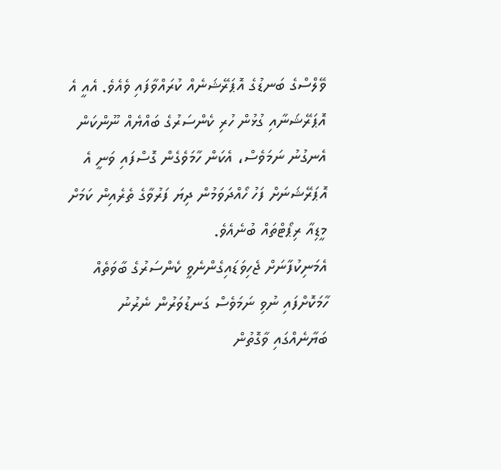ވޭލްސްގެ ބަނޑުގެ އޮޕަރޭޝަނެއް ކުރައްވާފައި ވެއެވެ. އެއީ އެ އޮޕަރޭޝަނާއި ގުޅުން ހުރި ކެންސަރުގެ ބައްޔެއް ނޫންކަން އެނގުނު ނަމަވެސް، އެކަން ހާމަވެގެން ގޮސްފައި ވަނީ އެ އޮޕަރޭޝަނަށް ފަހު ހޯއްދަވަމުން ދިޔަ ފަރުވާގެ ތެރެއިން ކަމަށް މީޑިއާ ރިޕޯޓްތައް ބުނެއެވެ.
އެމަނިކުފާނަށް ޖެހިވަޑައިގެންނެވީ ކެންސަރުގެ ބާވަތެއް ހާމަކޮށްފައި ނުވި ނަމަވެސް ގަނޑުވަރުން ނެރުނު ބަޔާނެއްގައި ވާގޮތުން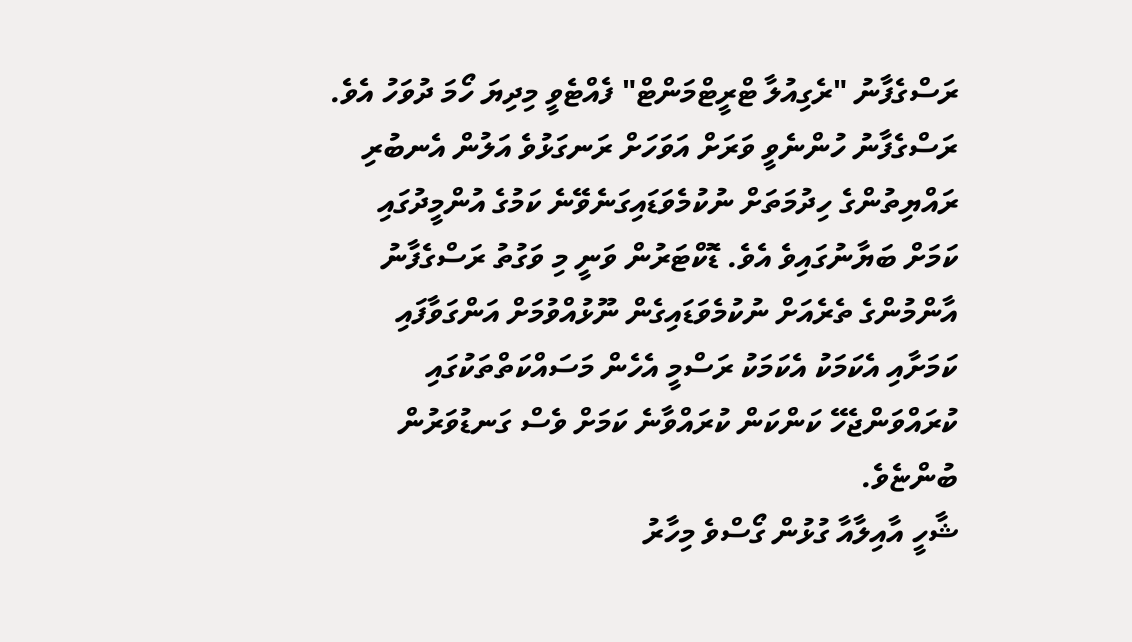ރަސްގެފާނު "ރެގިއުލާ ޓްރީޓްމަންޓް" ފެއްޓެވީ މިދިޔަ ހޯމަ ދުވަހު އެވެ.
ރަސްގެފާނު ހުންނެވީ ވަރަށް އަވަހަށް ރަނގަޅުވެ އަލުން އެނބުރި ރައްޔިތުންގެ ހިދުމަތަށް ނުކުމެވަޑައިގަނެވޭނެ ކަމުގެ އުންމީދުގައި ކަމަށް ބަޔާނުގައިވެ އެވެ. ޑޮކްޓަރުން ވަނީ މި ވަގުތު ރަސްގެފާނު އާންމުންގެ ތެރެއަށް ނުކުމެވަޑައިގެން ނޫޅުއްވުމަށް އަންގަވާފައި ކަމަށާއި އެކަމަކު އެކަމަކު ރަސްމީ އެހެން މަސައްކަތްތަކުގައި ކުރައްވަންޖެހޭ ކަންކަން ކުރައްވާނެ ކަމަށް ވެސް ގަނޑުވަރުން ބުންޏެވެ.
ޝާހީ އާއިލާއާ ގުޅުން ގޯސްވެ މިހާރު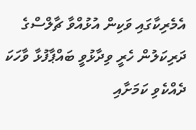އެމެރިކާގައި ވަކިން އުޅުއްވާ ޗާލްސްގެ ދަރިކަލުން ހެރީ ވިދާޅުވީ ބައްޕާފުޅާ ވާހަކަ ދެއްކެވި ކަމަށާއި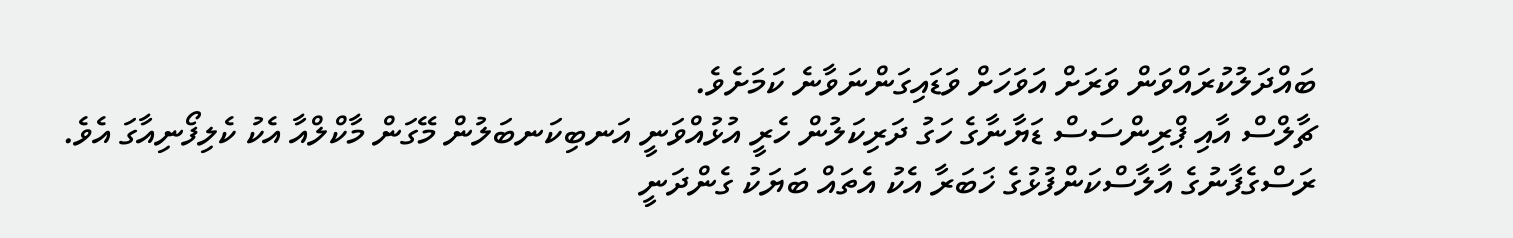ބައްދަލުކުރައްވަން ވަރަށް އަވަހަށް ވަޑައިގަންނަވާނެ ކަމަށެވެ.
ޗާލްސް އާއި ޕްރިންސަސް ޑަޔާނާގެ ހަގު ދަރިކަލުން ހެރީ އުޅުއްވަނީ އަނބިކަނބަލުން މޭގަން މާކްލްއާ އެކު ކެލިފޯނިއާގަ އެވެ.
ރަސްގެފާނުގެ އާލާސްކަންފުޅުގެ ޚަބަރާ އެކު އެތައް ބަޔަކު ގެންދަނީ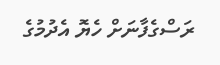ރަސްގެފާނަށް ހެޔޮ އެދުމުގެ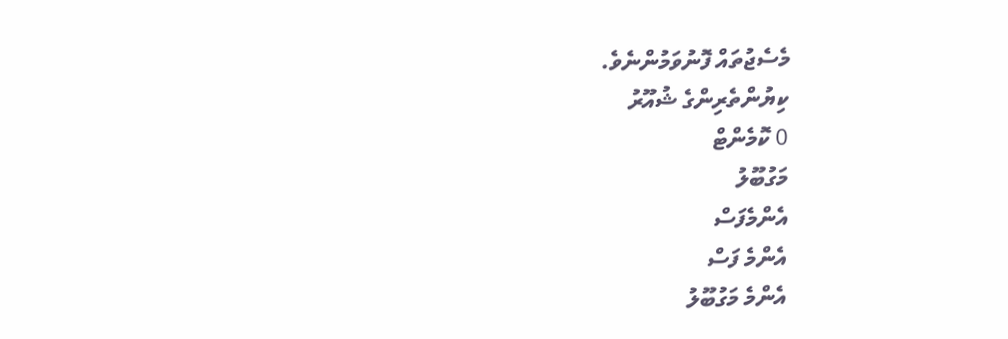މެސެޖުތައް ފޮނުވަމުންނެވެ.
ކިޔުންތެރިންގެ ޝުއޫރު
0 ކޮމެންޓް
މަގުބޫލު
އެންމެފަސް
އެންމެ ފަސް
އެންމެ މަގުބޫލު